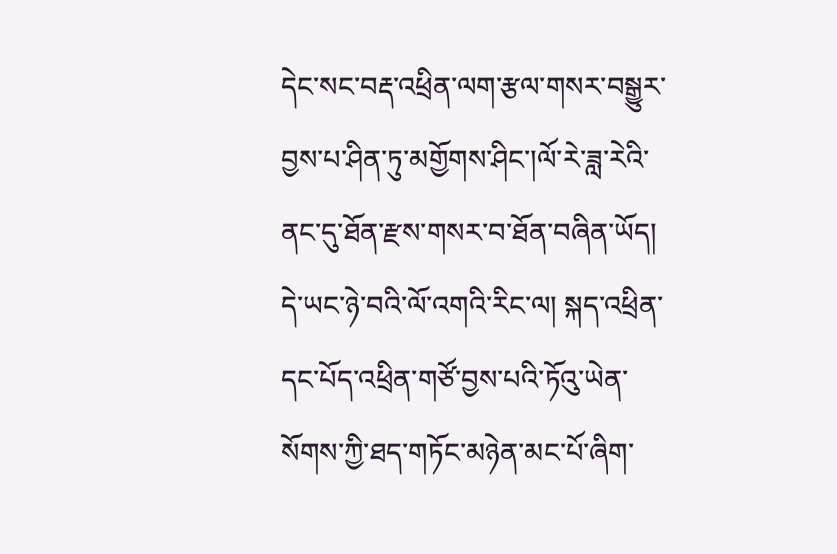དེང་སང་བརྡ་འཕྲིན་ལག་རྩལ་གསར་བསྒྱུར་བྱས་པ་ཤིན་ཏུ་མགྱོགས་ཤིང་།ལོ་རེ་ཟླ་རེའི་ནང་དུ་ཐོན་རྫས་གསར་བ་ཐོན་བཞིན་ཡོད། དེ་ཡང་ཉེ་བའི་ལོ་འགའི་རིང་ལ། སྐད་འཕྲིན་དང་པོད་འཕྲིན་གཙོ་བྱས་པའི་ཏོའུ་ཡེན་སོགས་ཀྱི་ཐད་གཏོང་མཉེན་མང་པོ་ཞིག་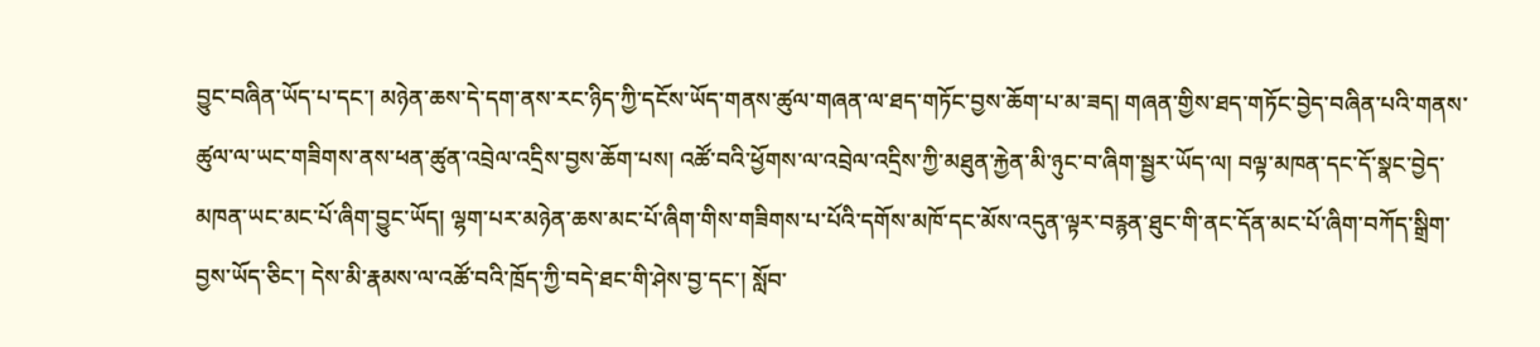བྱུང་བཞིན་ཡོད་པ་དང་། མཉེན་ཆས་དེ་དག་ནས་རང་ཉིད་ཀྱི་དངོས་ཡོད་གནས་ཚུལ་གཞན་ལ་ཐད་གཏོང་བྱས་ཆོག་པ་མ་ཟད། གཞན་གྱིས་ཐད་གཏོང་བྱེད་བཞིན་པའི་གནས་ཚུལ་ལ་ཡང་གཟིགས་ནས་ཕན་ཚུན་འབྲེལ་འདྲིས་བྱས་ཆོག་པས། འཚོ་བའི་ཕྱོགས་ལ་འབྲེལ་འདྲིས་ཀྱི་མཐུན་རྐྱེན་མི་ཉུང་བ་ཞིག་སྦྱར་ཡོད་ལ། བལྟ་མཁན་དང་དོ་སྣང་བྱེད་མཁན་ཡང་མང་པོ་ཞིག་བྱུང་ཡོད། ལྷག་པར་མཉེན་ཆས་མང་པོ་ཞིག་གིས་གཟིགས་པ་པོའི་དགོས་མཁོ་དང་མོས་འདུན་ལྟར་བརྙན་ཐུང་གི་ནང་དོན་མང་པོ་ཞིག་བཀོད་སྒྲིག་བྱས་ཡོད་ཅིང་། དེས་མི་རྣམས་ལ་འཚོ་བའི་ཁྲོད་ཀྱི་བདེ་ཐང་གི་ཤེས་བྱ་དང་། སློབ་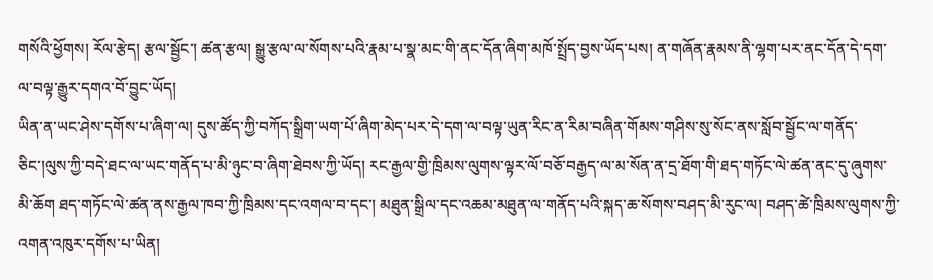གསོའི་ཕྱོགས། རོལ་རྩེད། རྩལ་སྦྱོང་། ཚན་རྩལ། སྒྱུ་རྩལ་ལ་སོགས་པའི་རྣམ་པ་སྣ་མང་གི་ནང་དོན་ཞིག་མཁོ་སྤྲོད་བྱས་ཡོད་པས། ན་གཞོན་རྣམས་ནི་ལྷག་པར་ནང་དོན་དེ་དག་ལ་བལྟ་རྒྱུར་དགའ་བོ་བྱུང་ཡོད།
ཡིན་ན་ཡང་ཤེས་དགོས་པ་ཞིག་ལ། དུས་ཚོད་ཀྱི་བཀོད་སྒྲིག་ཡག་པོ་ཞིག་མེད་པར་དེ་དག་ལ་བལྟ་ཡུན་རིང་ན་རིམ་བཞིན་གོམས་གཤིས་སུ་སོང་ནས་སློབ་སྦྱོང་ལ་གནོད་ཅིང་།ལུས་ཀྱི་བདེ་ཐང་ལ་ཡང་གནོད་པ་མི་ཉུང་བ་ཞིག་ཐེབས་ཀྱི་ཡོད། རང་རྒྱལ་གྱི་ཁྲིམས་ལུགས་ལྟར་ལོ་བཅོ་བརྒྱད་ལ་མ་སོན་ན་དྲ་ཐོག་གི་ཐད་གཏོང་ལེ་ཚན་ནང་དུ་ཞུགས་མི་ཆོག ཐད་གཏོང་ལེ་ཚན་ནས་རྒྱལ་ཁབ་ཀྱི་ཁྲིམས་དང་འགལ་བ་དང་། མཐུན་སྒྲིལ་དང་འཆམ་མཐུན་ལ་གནོད་པའི་སྐད་ཆ་སོགས་བཤད་མི་རུང་ལ། བཤད་ཚེ་ཁྲིམས་ལུགས་ཀྱི་འགན་འཁུར་དགོས་པ་ཡིན།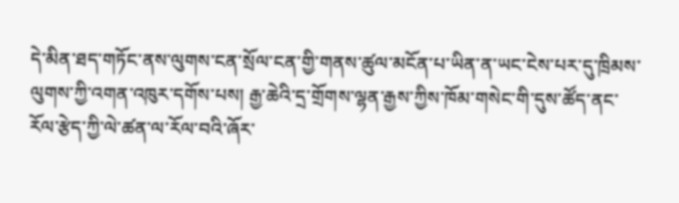དེ་མིན་ཐད་གཏོང་ནས་ལུགས་ངན་སྲོལ་ངན་གྱི་གནས་ཚུལ་མངོན་པ་ཡིན་ན་ཡང་ངེས་པར་དུ་ཁྲིམས་ལུགས་ཀྱི་འགན་འཁུར་དགོས་པས། རྒྱ་ཆེའི་དྲ་གྲོགས་ལྷན་རྒྱས་ཀྱིས་ཁོམ་གསེང་གི་དུས་ཚོད་ནང་རོལ་རྩེད་ཀྱི་ལེ་ཚན་ལ་རོལ་བའི་ཞོར་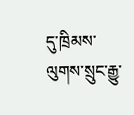དུ་ཁྲིམས་ལུགས་སྲུང་རྒྱུ་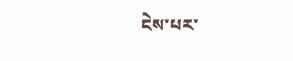ངེས་པར་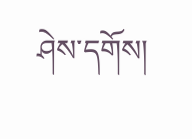ཤེས་དགོས།